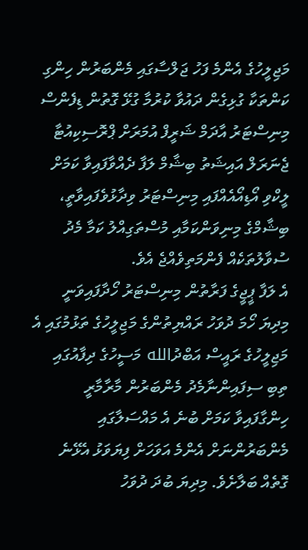މަޖިލީހުގެ އެންމެ ފަހު ޖަލްސާގައި މެންބަރުން ހިންގި ކަންތަކާ ގުޅިގެން ދައުވާ ކުރުމާ ގުޅޭ ގޮތުން ޑިފެންސް މިނިސްޓަރު އާދަމް ޝަރީފް އުމަރަށް ޕްރޮސިކިއުޓާ ޖެނަރަލް އައިޝަތު ބިޝާމް ލަފާ ދެއްވާފައިވާ ކަމަށް ލީކްވި އޯޑިއޯއެއްފައި މިނިސްޓަރު ވިދާޅުވެފައިވާތީ، ބިޝާމްގެ މިނިވަންކަމާއި މުސްތަގިއްލު ކަމާ މެދު ސުވާލުތަކެއް ފެންމަތިވެއްޖެ އެވެ.
އެ ލަފާ ޕީޖީގެ ފަރާތުން މިނިސްޓަރު ހޯދާފައިވަނީ މިދިޔަ ހޯމަ ދުވަހު ރައްޔިތުންގެ މަޖިލީހުގެ ތަޅުމުގައި އެ މަޖިލީހުގެ ރައީސް އަބްދުالله މަސީހުގެ ދިފާއުގައި ތިބި ސިފައިންނާމެދު މެންބަރުން މާރާމާރީ ހިންގާފައިވާ ކަމަށް ބުނެ އެ މައްސަލާގައި މެންބަރުންނަށް އެންމެ އަވަހަށް ފިޔަވަޅު އެޅޭނެ ގޮތެއް ބަލާށެވެ. މިދިޔަ ބުދަ ދުވަހު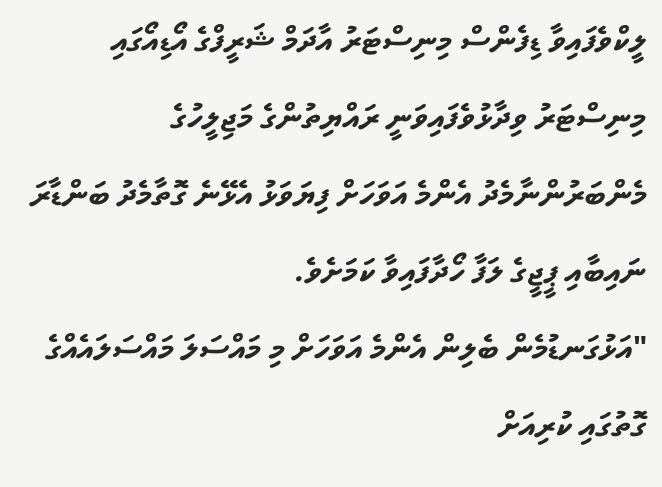ލީކްވެފައިވާ ޑިފެންސް މިނިސްޓަރު އާދަމް ޝަރީފްގެ އޯޑިއޯގައި މިނިސްޓަރު ވިދާޅުވެފައިވަނީ ރައްޔިތުންގެ މަޖިލީހުގެ މެންބަރުންނާމެދު އެންމެ އަވަހަށް ފިޔަވަޅު އެޅޭނެ ގޮތާމެދު ބަންޑާރަ ނައިބާއި ޕީޖީގެ ލަފާ ހޯދާފައިވާ ކަމަށެވެ.
"އަޅުގަނޑުމެން ބެލިން އެންމެ އަވަހަށް މި މައްސަލަ މައްސަލައެއްގެ ގޮތުގައި ކުރިއަށް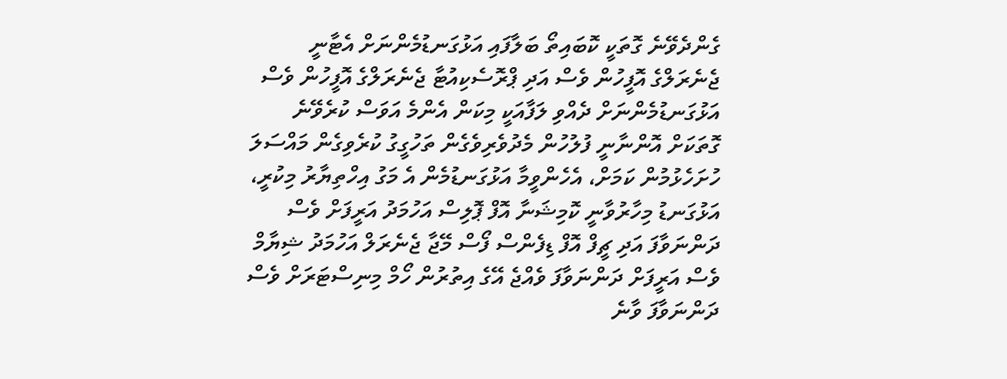ގެންދެވޭނެ ގޮތަކީ ކޮބައިތޯ ބަލާފައި އަޅުގަނޑުމެންނަށް އެޓާނީ ޖެނެރަލްގެ އޮފީހުން ވެސް އަދި ޕްރޮސެކިއުޓާ ޖެނެރަލްގެ އޮފީހުން ވެސް އަޅުގަނޑުމެންނަށް ދެއްވި ލަފާއަކީ މިކަން އެންމެ އަވަސް ކުރެވޭނެ ގޮތަކަށް އޮންނާނީ ފުލުހުން މެދުވެރިވެގެން ތަހުގީގު ކުރެވިގެން މައްސަލަ ހުށަހެޅުމުން ކަމަށް، އެހެންވީމާ އަޅުގަނޑުމެން އެ މަގު އިހްތިޔާރު މިކުރީ، އަޅުގަނޑު މިހާރުވާނީ ކޮމިޝަނާ އޮފް ޕޮލިސް އަހުމަދު އަރީފަށް ވެސް ދަންނަވާފަ އަދި ޗީފް އޮފް ޑިފެންސް ފޯސް މޭޖާ ޖެނެރަލް އަހުމަދު ޝިޔާމް ވެސް އަރީފަށް ދަންނަވާފަ ވެއްޖެ އޭގެ އިތުރުން ހޯމް މިނިސްޓަރަށް ވެސް ދަންނަވާފަ ވާނެ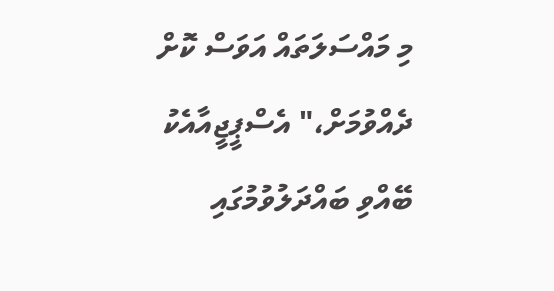މި މައްސަލަތައް އަވަސް ކޮށް ދެއްވުމަށް،" އެސްޕީޖީއާއެކު ބޭއްވި ބައްދަލުވުމުގައި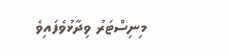މިނިސްޓަރު ވިދާޅުވެފައިވެ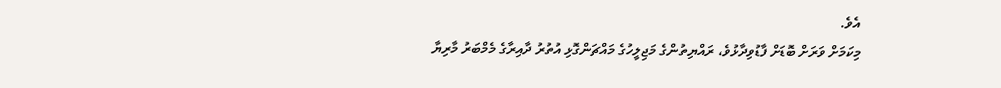އެވެ.
މިކަމަށް ވަރަށް ބޮޑަށް ފާޑުވިދާޅުވެ، ރައްޔިތުންގެ މަޖިލީހުގެ މައްޗަންގޮޅި އުތުރު ދާއިރާގެ މެމްބަރު މާރިޔާ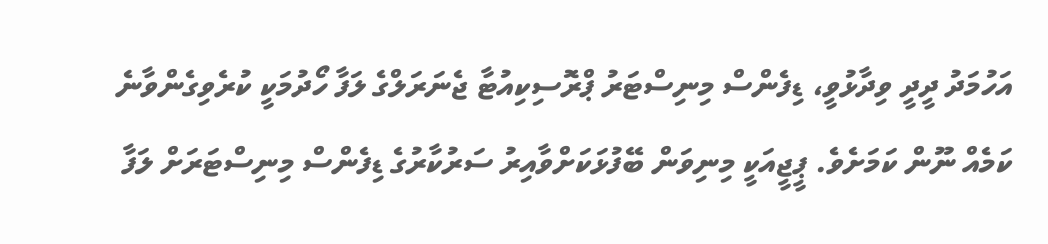އަހުމަދު ދީދީ ވިދާޅުވީ، ޑިފެންސް މިނިސްޓަރު ޕްރޮސިކިއުޓާ ޖެނަރަލްގެ ލަފާ ހޯދުމަކީ ކުރެވިގެންވާނެ ކަމެއް ނޫން ކަމަށެވެ. ޕީޖީއަކީ މިނިވަން ބޭފުޅަކަށްވާއިރު ސަރުކާރުގެ ޑިފެންސް މިނިސްޓަރަށް ލަފާ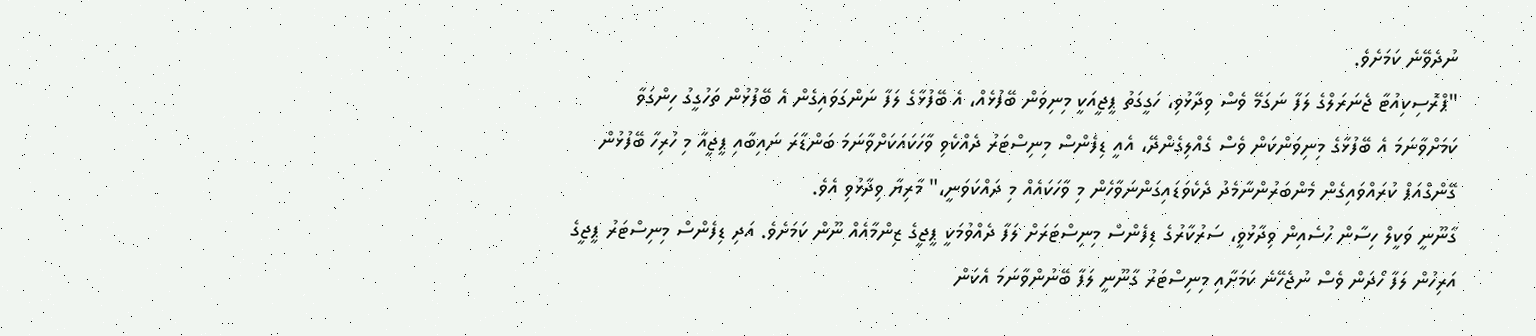ނުދެވޭނެ ކަމަށެވެ.
"ޕްރޮސިކިއުޓާ ޖެނަރަލްގެ ލަފާ ނަގަމޭ ވެސް ވިދާޅުވި، ހަގީގަތު ޕީޖީއަކީ މިނިވަން ބޭފުޅެއް، އެ ބޭފުޅާގެ ލަފާ ނަންގަވައިގެން އެ ބޭފުޅުން ތަހުގީގު ހިންގަވާ ކަމަށްވާނަމަ އެ ބޭފުޅާގެ މިނިވަންކަން ވެސް ގެއްލިގެންދޭ، އެއީ ޑިފެންސް މިނިސްޓަރު ދެއްކެވި ވާހަކައަކަށްވާނަމަ ބަންޑާރަ ނައިބާއި ޕީޖީއާ މި ހުރިހާ ބޭފުޅުން ގޭންގްއަޕް ކުރައްވައިގެން މެންބަރުންނާމެދު ދެކެވަޑައިގަންނަވާހެން މި ވާހަކައެއް މި ދައްކަވަނީ،" މާރިޔާ ވިދާޅުވި އެވެ.
ގާނޫނީ ވަކީލް ހިސާން ހުސެއިން ވިދާޅުވީ، ސަރުކާރުގެ ޑިފެންސް މިނިސްޓަރަށް ލަފާ ދެއްވުމަކީ ޕީޖީގެ ޒިންމާއެއް ނޫން ކަމަށެވެ. އަދި ޑިފެންސް މިނިސްޓަރު ޕީޖީގެ އަރިހުން ލަފާ ހޯދަން ވެސް ނުޖެހޭނެ ކަމަށާއި މިނިސްޓަރު ގާނޫނީ ލަފާ ބޭނުންވާނަމަ އެކަން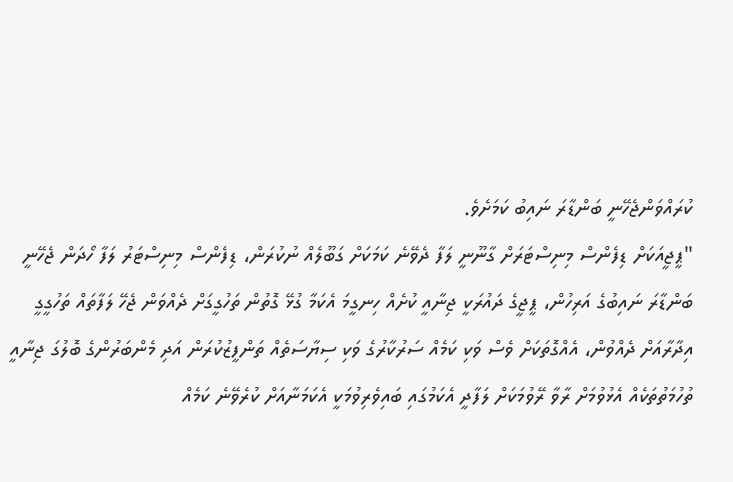ކުރައްވަންޖެހޭނީ ބަންޑާރަ ނައިބު ކަމަށެވެ.
"ޕީޖީއަކަށް ޑިފެންސް މިނިސްޓަރަށް ގާނޫނީ ލަފާ ދެވޭނެ ކަމަކަށް ގަބޫލެއް ނުކުރަން، ޑިފެންސް މިނިސްޓަރު ލަފާ ހޯދަން ޖެހޭނީ ބަންޑާރަ ނައިބުގެ އަރިހުން، ޕީޖީގެ ދައުރަކީ ޖިނާއީ ކުށެއް ހިނގީމަ އެކަމާ ގުޅޭ ގޮތުން ތަހުގީގަށް ދެއްވަން ޖެހޭ ލަފާތައް ތަހުގީގީ އިދާރާއަށް ދެއްވުން، އެއްގޮތަކަށް ވެސް ވަކި ކަމެއް ސަރުކާރުގެ ވަކި ސިޔާސަތެއް ތަންފީޒުކުރަން އަދި މެންބަރުންގެ ބޮލުގަ ޖިނާއީ ތުހުމަތުތަކެއް އެޅުވުމަށް ރާވާ ރޭވުމަކަށް ލަފާދީ އެކަމުގައި ބައިވެރިވުމަކީ އެކަމަނާއަށް ކުރެވޭނެ ކަމެއް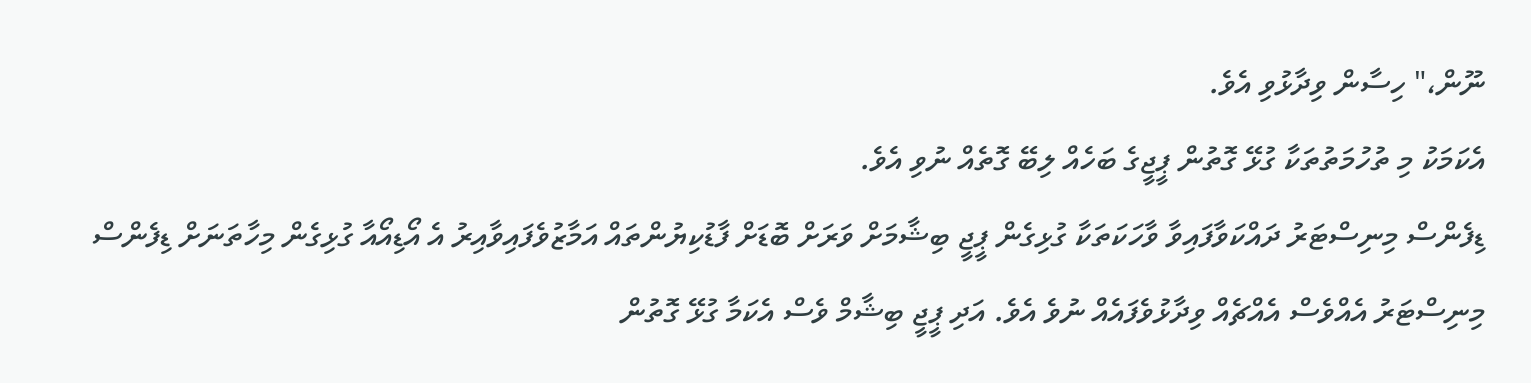ނޫން،" ހިސާން ވިދާޅުވި އެވެ.
އެކަމަކު މި ތުހުމަތުތަކާ ގުޅޭ ގޮތުން ޕީޖީގެ ބަހެއް ލިބޭ ގޮތެއް ނުވި އެވެ.
ޑިފެންސް މިނިސްޓަރު ދައްކަވާފައިވާ ވާހަކަތަކާ ގުޅިގެން ޕީޖީ ބިޝާމަށް ވަރަށް ބޮޑަށް ފާޑުކިޔުންތައް އަމާޒުވެފައިވާއިރު އެ އޯޑިއޯއާ ގުޅިގެން މިހާތަނަށް ޑިފެންސް މިނިސްޓަރު އެއްވެސް އެއްޗެއް ވިދާޅުވެފައެއް ނުވެ އެވެ. އަދި ޕީޖީ ބިޝާމް ވެސް އެކަމާ ގުޅޭ ގޮތުން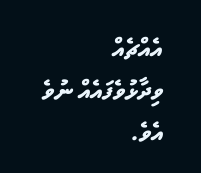އެއްޗެއް ވިދާޅުވެފައެއް ނުވެ އެވެ.